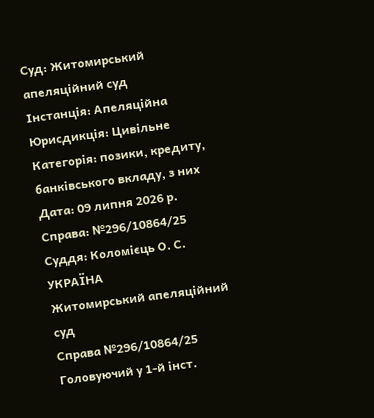Суд: Житомирський апеляційний суд
Інстанція: Апеляційна
Юрисдикція: Цивільне
Категорія: позики, кредиту, банківського вкладу, з них
Дата: 09 липня 2026 р.
Справа: №296/10864/25
Суддя: Коломієць О. С.
УКРАЇНА
Житомирський апеляційний суд
Справа №296/10864/25 Головуючий у 1-й інст.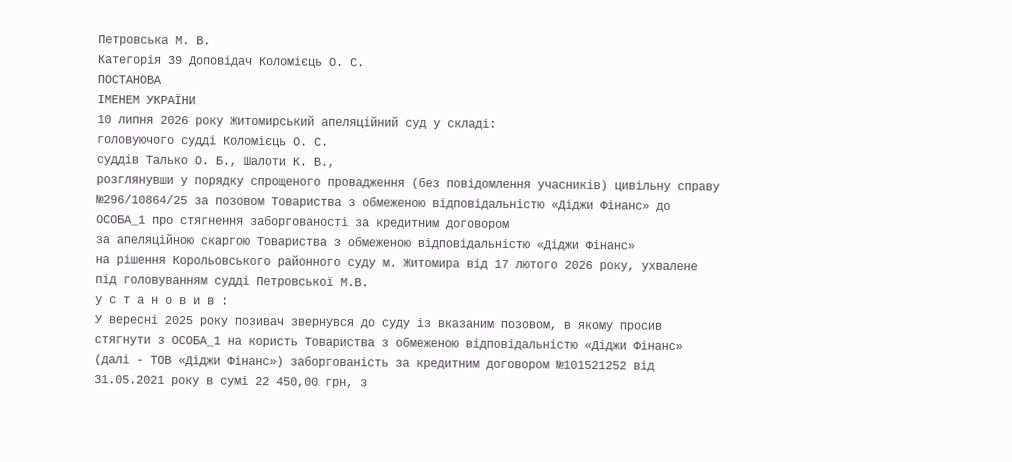Петровська М. В.
Категорія 39 Доповідач Коломієць О. С.
ПОСТАНОВА
ІМЕНЕМ УКРАЇНИ
10 липня 2026 року Житомирський апеляційний суд у складі:
головуючого судді Коломієць О. С.
суддів Талько О. Б., Шалоти К. В.,
розглянувши у порядку спрощеного провадження (без повідомлення учасників) цивільну справу №296/10864/25 за позовом Товариства з обмеженою відповідальністю «Діджи Фінанс» до ОСОБА_1 про стягнення заборгованості за кредитним договором
за апеляційною скаргою Товариства з обмеженою відповідальністю «Діджи Фінанс»
на рішення Корольовського районного суду м. Житомира від 17 лютого 2026 року, ухвалене під головуванням судді Петровської М.В.
у с т а н о в и в :
У вересні 2025 року позивач звернувся до суду із вказаним позовом, в якому просив стягнути з ОСОБА_1 на користь Товариства з обмеженою відповідальністю «Діджи Фінанс» (далі - ТОВ «Діджи Фінанс») заборгованість за кредитним договором №101521252 від 31.05.2021 року в сумі 22 450,00 грн, з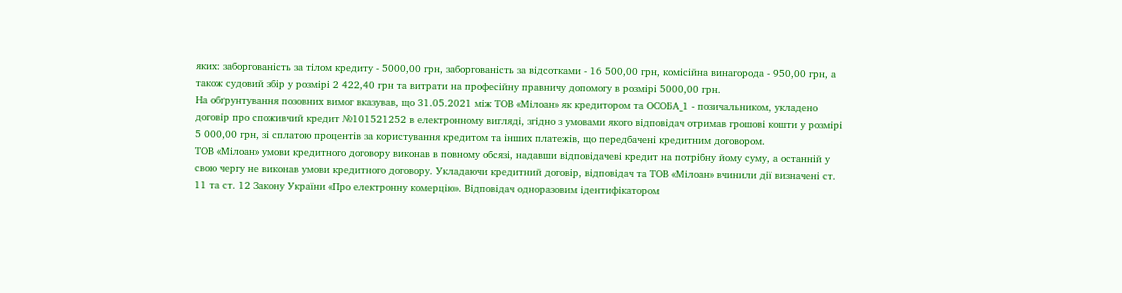яких: заборгованість за тілом кредиту - 5000,00 грн, заборгованість за відсотками - 16 500,00 грн, комісійна винагорода - 950,00 грн, а також судовий збір у розмірі 2 422,40 грн та витрати на професійну правничу допомогу в розмірі 5000,00 грн.
На обґрунтування позовних вимог вказував, що 31.05.2021 між ТОВ «Мілоан» як кредитором та ОСОБА_1 - позичальником, укладено договір про споживчий кредит №101521252 в електронному вигляді, згідно з умовами якого відповідач отримав грошові кошти у розмірі 5 000,00 грн, зі сплатою процентів за користування кредитом та інших платежів, що передбачені кредитним договором.
ТОВ «Мілоан» умови кредитного договору виконав в повному обсязі, надавши відповідачеві кредит на потрібну йому суму, а останній у свою чергу не виконав умови кредитного договору. Укладаючи кредитний договір, відповідач та ТОВ «Мілоан» вчинили дії визначені ст. 11 та ст. 12 Закону України «Про електронну комерцію». Відповідач одноразовим ідентифікатором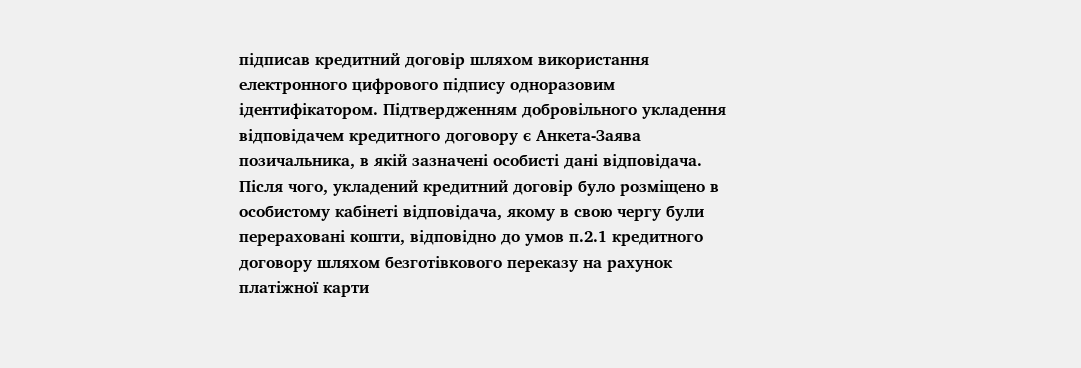підписав кредитний договір шляхом використання електронного цифрового підпису одноразовим ідентифікатором. Підтвердженням добровільного укладення відповідачем кредитного договору є Анкета-Заява позичальника, в якій зазначені особисті дані відповідача. Після чого, укладений кредитний договір було розміщено в особистому кабінеті відповідача, якому в свою чергу були перераховані кошти, відповідно до умов п.2.1 кредитного договору шляхом безготівкового переказу на рахунок платіжної карти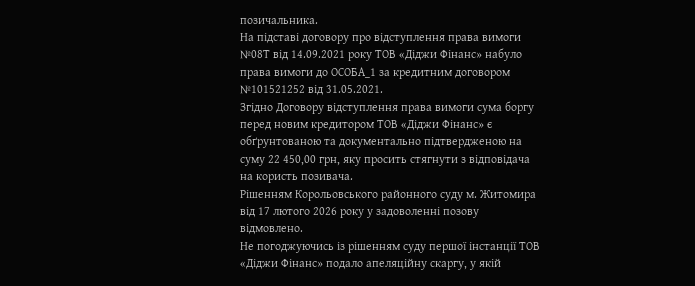позичальника.
На підставі договору про відступлення права вимоги №08Т від 14.09.2021 року ТОВ «Діджи Фінанс» набуло права вимоги до ОСОБА_1 за кредитним договором №101521252 від 31.05.2021.
Згідно Договору відступлення права вимоги сума боргу перед новим кредитором ТОВ «Діджи Фінанс» є обґрунтованою та документально підтвердженою на суму 22 450,00 грн, яку просить стягнути з відповідача на користь позивача.
Рішенням Корольовського районного суду м. Житомира від 17 лютого 2026 року у задоволенні позову відмовлено.
Не погоджуючись із рішенням суду першої інстанції ТОВ «Діджи Фінанс» подало апеляційну скаргу, у якій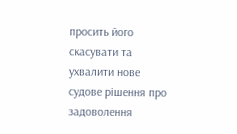просить його скасувати та ухвалити нове судове рішення про задоволення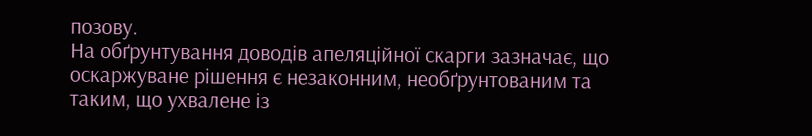позову.
На обґрунтування доводів апеляційної скарги зазначає, що оскаржуване рішення є незаконним, необґрунтованим та таким, що ухвалене із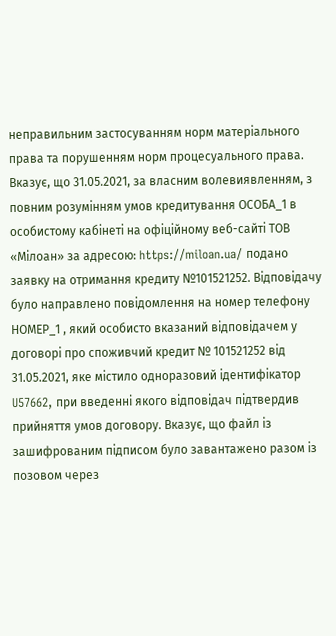неправильним застосуванням норм матеріального права та порушенням норм процесуального права. Вказує, що 31.05.2021, за власним волевиявленням, з повним розумінням умов кредитування ОСОБА_1 в особистому кабінеті на офіційному веб-сайті ТОВ «Мілоан» за адресою: https://miloan.ua/ подано заявку на отримання кредиту №101521252. Відповідачу було направлено повідомлення на номер телефону НОМЕР_1 , який особисто вказаний відповідачем у договорі про споживчий кредит № 101521252 від 31.05.2021, яке містило одноразовий ідентифікатор U57662, при введенні якого відповідач підтвердив прийняття умов договору. Вказує, що файл із зашифрованим підписом було завантажено разом із позовом через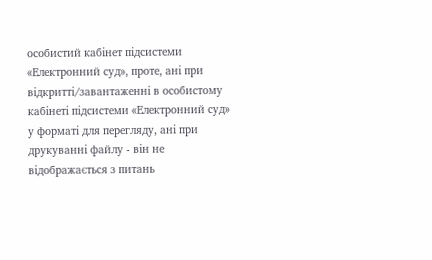особистий кабінет підсистеми «Електронний суд», проте, ані при відкритті/завантаженні в особистому кабінеті підсистеми «Електронний суд» у форматі для перегляду, ані при друкуванні файлу - він не відображається з питань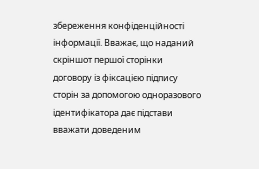збереження конфіденційності інформації. Вважає, що наданий скріншот першої сторінки договору із фіксацією підпису сторін за допомогою одноразового ідентифікатора дає підстави вважати доведеним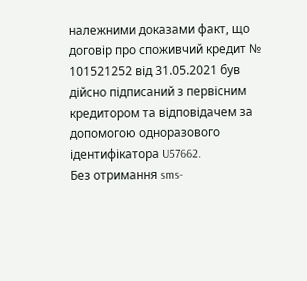належними доказами факт, що договір про споживчий кредит № 101521252 від 31.05.2021 був дійсно підписаний з первісним кредитором та відповідачем за допомогою одноразового ідентифікатора U57662.
Без отримання sms-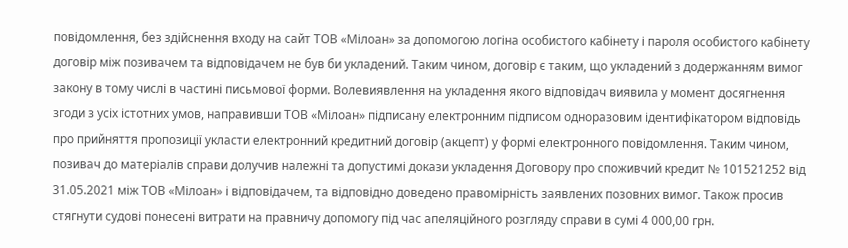повідомлення, без здійснення входу на сайт ТОВ «Мілоан» за допомогою логіна особистого кабінету і пароля особистого кабінету договір між позивачем та відповідачем не був би укладений. Таким чином, договір є таким, що укладений з додержанням вимог закону в тому числі в частині письмової форми. Волевиявлення на укладення якого відповідач виявила у момент досягнення згоди з усіх істотних умов, направивши ТОВ «Мілоан» підписану електронним підписом одноразовим ідентифікатором відповідь про прийняття пропозиції укласти електронний кредитний договір (акцепт) у формі електронного повідомлення. Таким чином, позивач до матеріалів справи долучив належні та допустимі докази укладення Договору про споживчий кредит № 101521252 від 31.05.2021 між ТОВ «Мілоан» і відповідачем, та відповідно доведено правомірність заявлених позовних вимог. Також просив стягнути судові понесені витрати на правничу допомогу під час апеляційного розгляду справи в сумі 4 000,00 грн.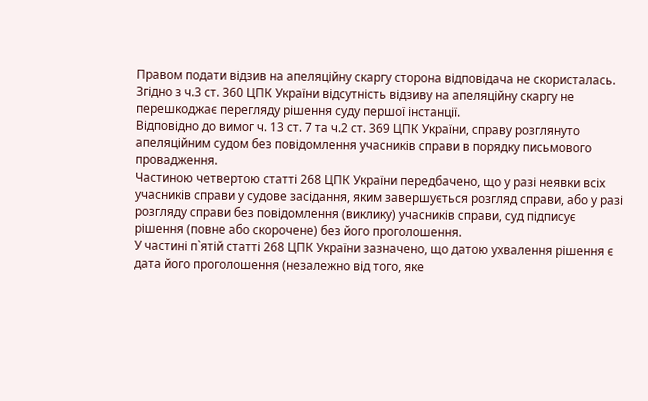Правом подати відзив на апеляційну скаргу сторона відповідача не скористалась.
Згідно з ч.3 ст. 360 ЦПК України відсутність відзиву на апеляційну скаргу не перешкоджає перегляду рішення суду першої інстанції.
Відповідно до вимог ч. 13 ст. 7 та ч.2 ст. 369 ЦПК України, справу розглянуто апеляційним судом без повідомлення учасників справи в порядку письмового провадження.
Частиною четвертою статті 268 ЦПК України передбачено, що у разі неявки всіх учасників справи у судове засідання, яким завершується розгляд справи, або у разі розгляду справи без повідомлення (виклику) учасників справи, суд підписує рішення (повне або скорочене) без його проголошення.
У частині п`ятій статті 268 ЦПК України зазначено, що датою ухвалення рішення є дата його проголошення (незалежно від того, яке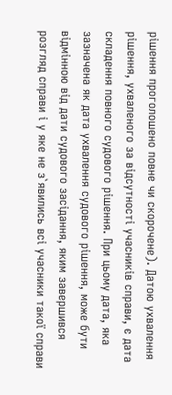рішення проголошено повне чи скорочене). Датою ухвалення рішення, ухваленого за відсутності учасників справи, є дата складення повного судового рішення. При цьому дата, яка зазначена як дата ухвалення судового рішення, може бути відмінною від дати судового засідання, яким завершився розгляд справи і у яке не з`явились всі учасники такої справи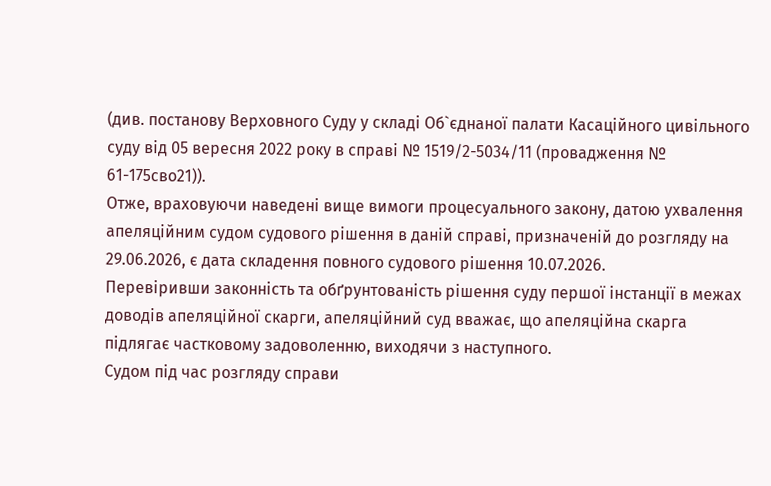(див. постанову Верховного Суду у складі Об`єднаної палати Касаційного цивільного суду від 05 вересня 2022 року в справі № 1519/2-5034/11 (провадження № 61-175сво21)).
Отже, враховуючи наведені вище вимоги процесуального закону, датою ухвалення апеляційним судом судового рішення в даній справі, призначеній до розгляду на 29.06.2026, є дата складення повного судового рішення 10.07.2026.
Перевіривши законність та обґрунтованість рішення суду першої інстанції в межах доводів апеляційної скарги, апеляційний суд вважає, що апеляційна скарга підлягає частковому задоволенню, виходячи з наступного.
Судом під час розгляду справи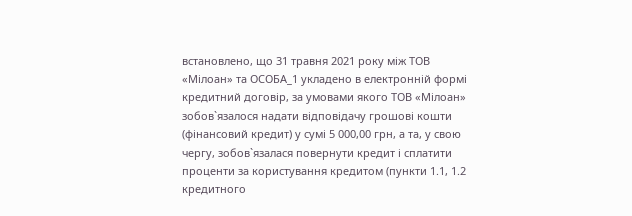встановлено, що 31 травня 2021 року між ТОВ «Мілоан» та ОСОБА_1 укладено в електронній формі кредитний договір, за умовами якого ТОВ «Мілоан» зобов`язалося надати відповідачу грошові кошти (фінансовий кредит) у сумі 5 000,00 грн, а та, у свою чергу, зобов`язалася повернути кредит і сплатити проценти за користування кредитом (пункти 1.1, 1.2 кредитного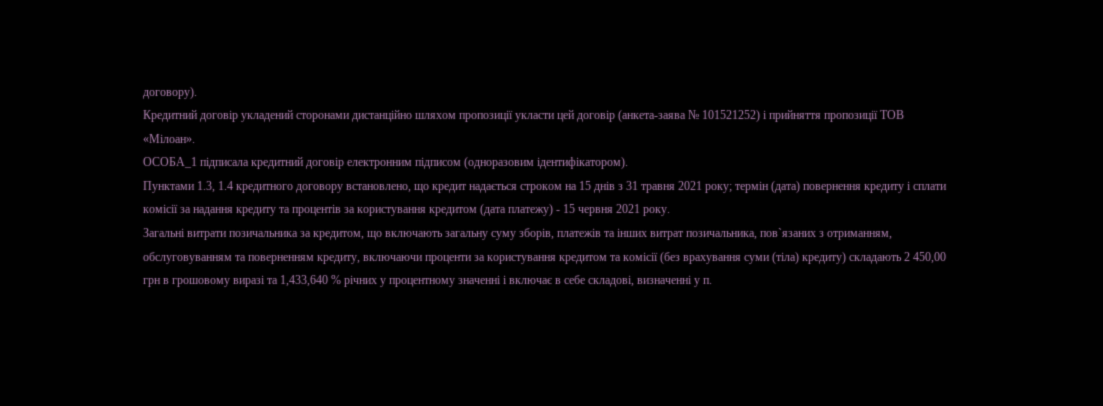договору).
Кредитний договір укладений сторонами дистанційно шляхом пропозиції укласти цей договір (анкета-заява № 101521252) і прийняття пропозиції ТОВ «Мілоан».
ОСОБА_1 підписала кредитний договір електронним підписом (одноразовим ідентифікатором).
Пунктами 1.3, 1.4 кредитного договору встановлено, що кредит надається строком на 15 днів з 31 травня 2021 року; термін (дата) повернення кредиту і сплати комісії за надання кредиту та процентів за користування кредитом (дата платежу) - 15 червня 2021 року.
Загальні витрати позичальника за кредитом, що включають загальну суму зборів, платежів та інших витрат позичальника, пов`язаних з отриманням, обслуговуванням та поверненням кредиту, включаючи проценти за користування кредитом та комісії (без врахування суми (тіла) кредиту) складають 2 450,00 грн в грошовому виразі та 1,433,640 % річних у процентному значенні і включає в себе складові, визначенні у п.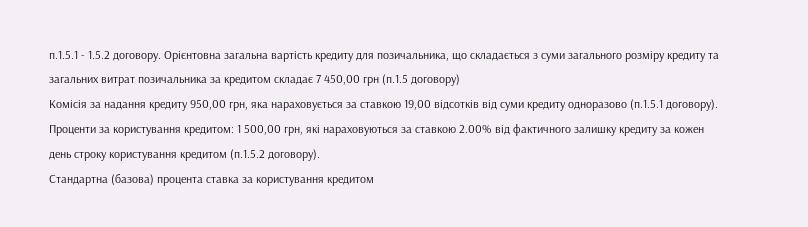п.1.5.1 - 1.5.2 договору. Орієнтовна загальна вартість кредиту для позичальника, що складається з суми загального розміру кредиту та загальних витрат позичальника за кредитом складає 7 450,00 грн (п.1.5 договору)
Комісія за надання кредиту 950,00 грн, яка нараховується за ставкою 19,00 відсотків від суми кредиту одноразово (п.1.5.1 договору).
Проценти за користування кредитом: 1 500,00 грн, які нараховуються за ставкою 2.00% від фактичного залишку кредиту за кожен день строку користування кредитом (п.1.5.2 договору).
Стандартна (базова) процента ставка за користування кредитом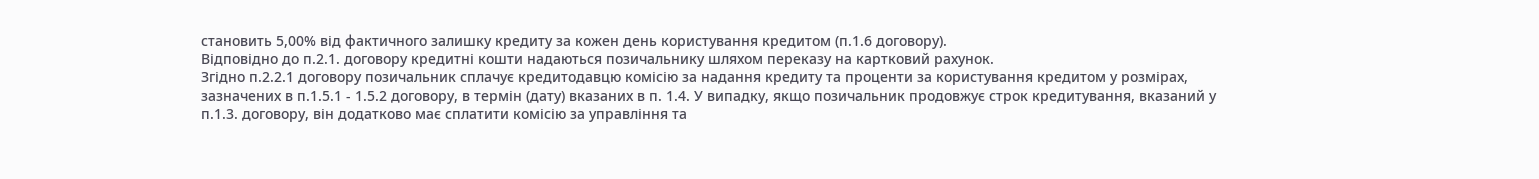становить 5,00% від фактичного залишку кредиту за кожен день користування кредитом (п.1.6 договору).
Відповідно до п.2.1. договору кредитні кошти надаються позичальнику шляхом переказу на картковий рахунок.
Згідно п.2.2.1 договору позичальник сплачує кредитодавцю комісію за надання кредиту та проценти за користування кредитом у розмірах, зазначених в п.1.5.1 - 1.5.2 договору, в термін (дату) вказаних в п. 1.4. У випадку, якщо позичальник продовжує строк кредитування, вказаний у п.1.3. договору, він додатково має сплатити комісію за управління та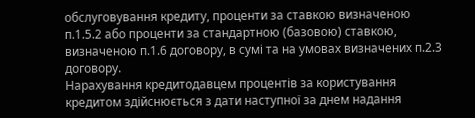обслуговування кредиту, проценти за ставкою визначеною п.1.5.2 або проценти за стандартною (базовою) ставкою, визначеною п.1.6 договору, в сумі та на умовах визначених п.2.3 договору.
Нарахування кредитодавцем процентів за користування кредитом здійснюється з дати наступної за днем надання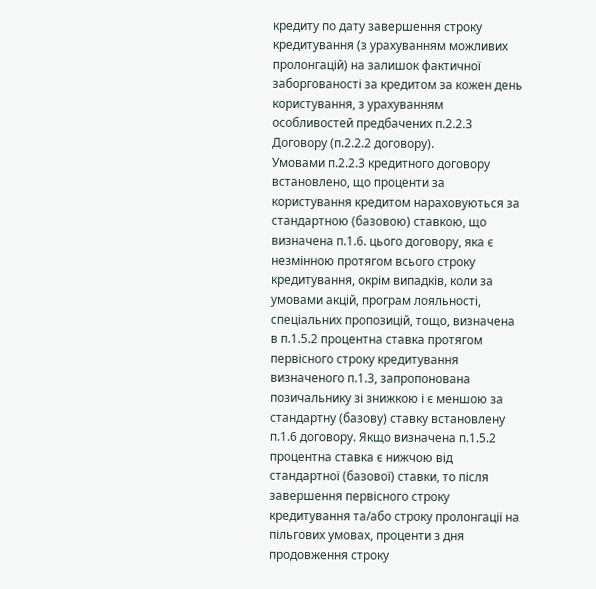кредиту по дату завершення строку кредитування (з урахуванням можливих пролонгацій) на залишок фактичної заборгованості за кредитом за кожен день користування, з урахуванням особливостей предбачених п.2.2.3 Договору (п.2.2.2 договору).
Умовами п.2.2.3 кредитного договору встановлено, що проценти за користування кредитом нараховуються за стандартною (базовою) ставкою, що визначена п.1.6. цього договору, яка є незмінною протягом всього строку кредитування, окрім випадків, коли за умовами акцій, програм лояльності, спеціальних пропозицій, тощо, визначена в п.1.5.2 процентна ставка протягом первісного строку кредитування визначеного п.1.3, запропонована позичальнику зі знижкою і є меншою за стандартну (базову) ставку встановлену п.1.6 договору. Якщо визначена п.1.5.2 процентна ставка є нижчою від стандартної (базової) ставки, то після завершення первісного строку кредитування та/або строку пролонгації на пільгових умовах, проценти з дня продовження строку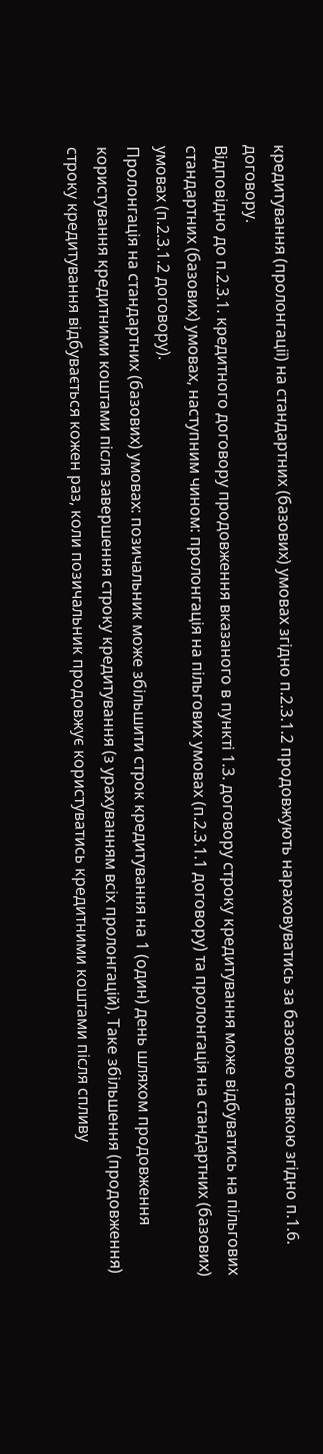кредитування (пролонгації) на стандартних (базових) умовах згідно п.2.3.1.2 продовжують нараховуватись за базовою ставкою згідно п.1.6. договору.
Відповідно до п.2.3.1. кредитного договору продовження вказаного в пункті 1.3. договору строку кредитування може відбуватись на пільгових стандартних (базових) умовах, наступним чином: пролонгація на пільгових умовах (п.2.3.1.1 договору) та пролонгація на стандартних (базових) умовах (п.2.3.1.2 договору).
Пролонгація на стандартних (базових) умовах: позичальник може збільшити строк кредитування на 1 (один) день шляхом продовження користування кредитними коштами після завершення строку кредитування (з урахуванням всіх пролонгацій). Таке збільшення (продовження) строку кредитування відбувається кожен раз, коли позичальник продовжує користуватись кредитними коштами після спливу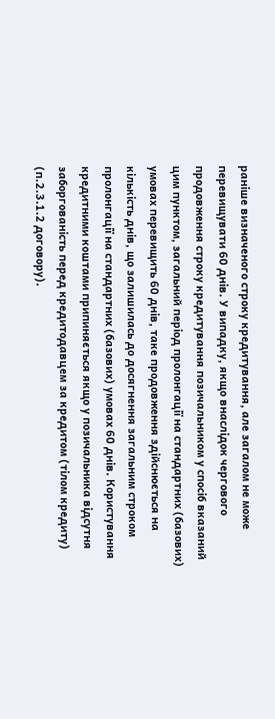раніше визначеного строку кредитування, але загалом не може перевищувати 60 днів. У випадку, якщо внаслідок чергового продовження строку кредитування позичальником у спосіб вказаний цим пунктом, загальний період пролонгації на стандартних (базових) умовах перевищить 60 днів, таке продовження здійснюється на кількість днів, що залишилась до досягнення загальним строком пролонгації на стандартних (базових) умовах 60 днів. Користування кредитними коштами припиняється якщо у позичальника відсутня заборгованість перед кредитодавцем за кредитом (тілом кредиту) (п.2.3.1.2 договору).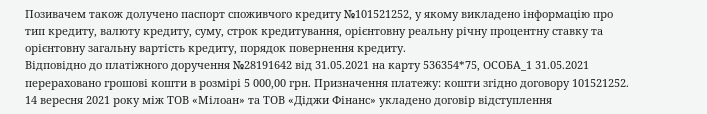Позивачем також долучено паспорт споживчого кредиту №101521252, у якому викладено інформацію про тип кредиту, валюту кредиту, суму, строк кредитування, орієнтовну реальну річну процентну ставку та орієнтовну загальну вартість кредиту, порядок повернення кредиту.
Відповідно до платіжного доручення №28191642 від 31.05.2021 на карту 536354*75, ОСОБА_1 31.05.2021 перераховано грошові кошти в розмірі 5 000,00 грн. Призначення платежу: кошти згідно договору 101521252.
14 вересня 2021 року між ТОВ «Мілоан» та ТОВ «Діджи Фінанс» укладено договір відступлення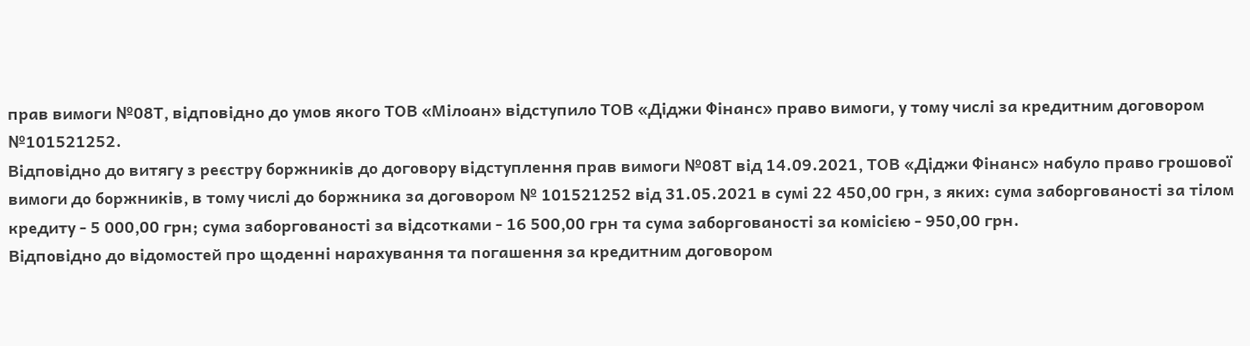прав вимоги №08Т, відповідно до умов якого ТОВ «Мілоан» відступило ТОВ «Діджи Фінанс» право вимоги, у тому числі за кредитним договором №101521252.
Відповідно до витягу з реєстру боржників до договору відступлення прав вимоги №08Т від 14.09.2021, ТОВ «Діджи Фінанс» набуло право грошової вимоги до боржників, в тому числі до боржника за договором № 101521252 від 31.05.2021 в сумі 22 450,00 грн, з яких: сума заборгованості за тілом кредиту - 5 000,00 грн; сума заборгованості за відсотками - 16 500,00 грн та сума заборгованості за комісією - 950,00 грн.
Відповідно до відомостей про щоденні нарахування та погашення за кредитним договором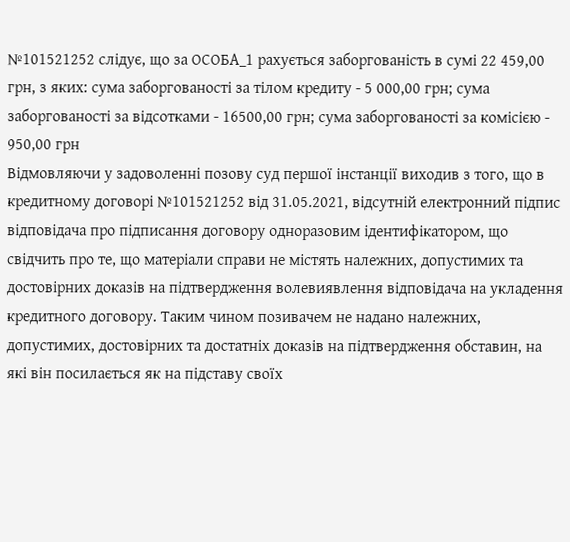№101521252 слідує, що за ОСОБА_1 рахується заборгованість в сумі 22 459,00 грн, з яких: сума заборгованості за тілом кредиту - 5 000,00 грн; сума заборгованості за відсотками - 16500,00 грн; сума заборгованості за комісією - 950,00 грн
Відмовляючи у задоволенні позову суд першої інстанції виходив з того, що в кредитному договорі №101521252 від 31.05.2021, відсутній електронний підпис відповідача про підписання договору одноразовим ідентифікатором, що свідчить про те, що матеріали справи не містять належних, допустимих та достовірних доказів на підтвердження волевиявлення відповідача на укладення кредитного договору. Таким чином позивачем не надано належних, допустимих, достовірних та достатніх доказів на підтвердження обставин, на які він посилається як на підставу своїх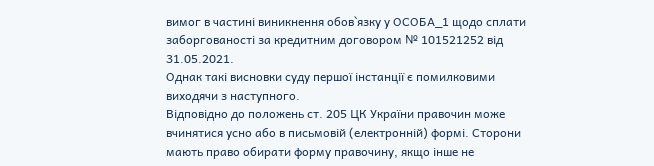вимог в частині виникнення обов`язку у ОСОБА_1 щодо сплати заборгованості за кредитним договором № 101521252 від 31.05.2021.
Однак такі висновки суду першої інстанції є помилковими виходячи з наступного.
Відповідно до положень ст. 205 ЦК України правочин може вчинятися усно або в письмовій (електронній) формі. Сторони мають право обирати форму правочину, якщо інше не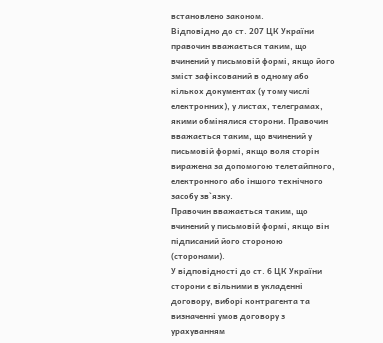встановлено законом.
Відповідно до ст. 207 ЦК України правочин вважається таким, що вчинений у письмовій формі, якщо його зміст зафіксований в одному або кількох документах (у тому числі електронних), у листах, телеграмах, якими обмінялися сторони. Правочин вважається таким, що вчинений у письмовій формі, якщо воля сторін виражена за допомогою телетайпного, електронного або іншого технічного засобу зв`язку.
Правочин вважається таким, що вчинений у письмовій формі, якщо він підписаний його стороною (сторонами).
У відповідності до ст. 6 ЦК України сторони є вільними в укладенні договору, виборі контрагента та визначенні умов договору з урахуванням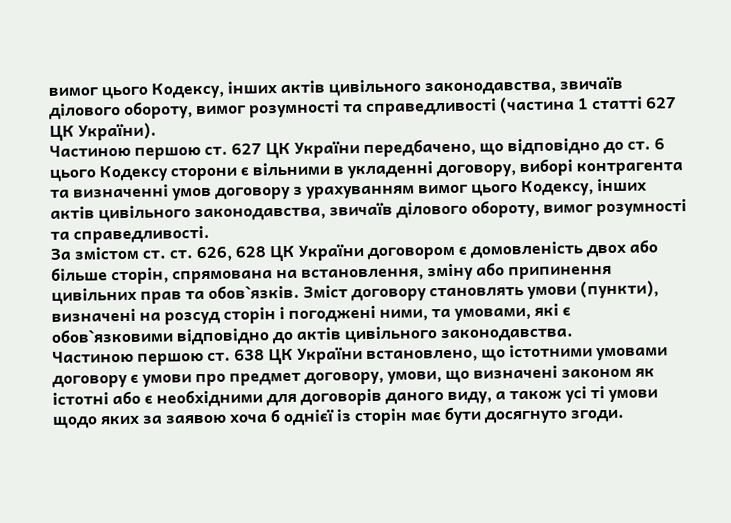вимог цього Кодексу, інших актів цивільного законодавства, звичаїв ділового обороту, вимог розумності та справедливості (частина 1 статті 627 ЦК України).
Частиною першою ст. 627 ЦК України передбачено, що відповідно до ст. 6 цього Кодексу сторони є вільними в укладенні договору, виборі контрагента та визначенні умов договору з урахуванням вимог цього Кодексу, інших актів цивільного законодавства, звичаїв ділового обороту, вимог розумності та справедливості.
За змістом ст. ст. 626, 628 ЦК України договором є домовленість двох або більше сторін, спрямована на встановлення, зміну або припинення цивільних прав та обов`язків. Зміст договору становлять умови (пункти), визначені на розсуд сторін і погоджені ними, та умовами, які є обов`язковими відповідно до актів цивільного законодавства.
Частиною першою ст. 638 ЦК України встановлено, що істотними умовами договору є умови про предмет договору, умови, що визначені законом як істотні або є необхідними для договорів даного виду, а також усі ті умови щодо яких за заявою хоча б однієї із сторін має бути досягнуто згоди.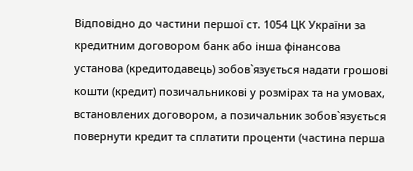Відповідно до частини першої ст. 1054 ЦК України за кредитним договором банк або інша фінансова установа (кредитодавець) зобов`язується надати грошові кошти (кредит) позичальникові у розмірах та на умовах, встановлених договором, а позичальник зобов`язується повернути кредит та сплатити проценти (частина перша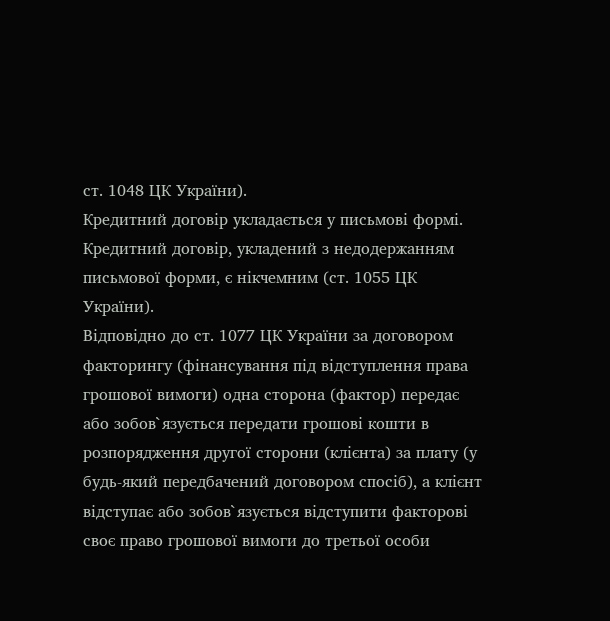ст. 1048 ЦК України).
Кредитний договір укладається у письмові формі. Кредитний договір, укладений з недодержанням письмової форми, є нікчемним (ст. 1055 ЦК України).
Відповідно до ст. 1077 ЦК України за договором факторингу (фінансування під відступлення права грошової вимоги) одна сторона (фактор) передає або зобов`язується передати грошові кошти в розпорядження другої сторони (клієнта) за плату (у будь-який передбачений договором спосіб), а клієнт відступає або зобов`язується відступити факторові своє право грошової вимоги до третьої особи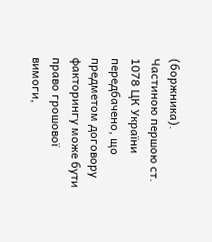(боржника).
Частиною першою ст. 1078 ЦК України передбачено, що предметом договору факторингу може бути право грошової вимоги,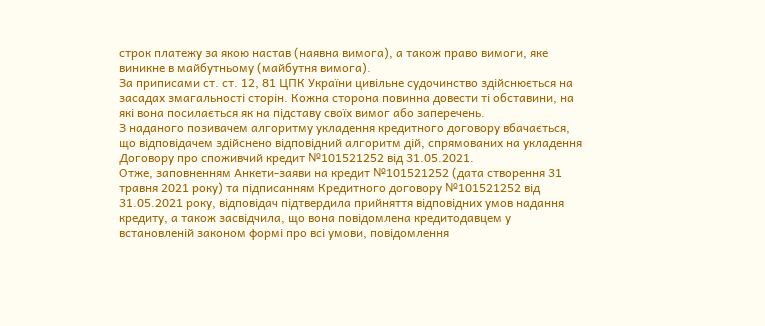строк платежу за якою настав (наявна вимога), а також право вимоги, яке виникне в майбутньому (майбутня вимога).
За приписами ст. ст. 12, 81 ЦПК України цивільне судочинство здійснюється на засадах змагальності сторін. Кожна сторона повинна довести ті обставини, на які вона посилається як на підставу своїх вимог або заперечень.
З наданого позивачем алгоритму укладення кредитного договору вбачається, що відповідачем здійснено відповідний алгоритм дій, спрямованих на укладення Договору про споживчий кредит №101521252 від 31.05.2021.
Отже, заповненням Анкети-заяви на кредит №101521252 (дата створення 31 травня 2021 року) та підписанням Кредитного договору №101521252 від 31.05.2021 року, відповідач підтвердила прийняття відповідних умов надання кредиту, а також засвідчила, що вона повідомлена кредитодавцем у встановленій законом формі про всі умови, повідомлення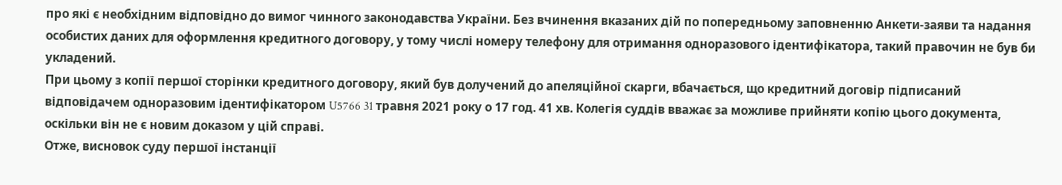про які є необхідним відповідно до вимог чинного законодавства України. Без вчинення вказаних дій по попередньому заповненню Анкети-заяви та надання особистих даних для оформлення кредитного договору, у тому числі номеру телефону для отримання одноразового ідентифікатора, такий правочин не був би укладений.
При цьому з копії першої сторінки кредитного договору, який був долучений до апеляційної скарги, вбачається, що кредитний договір підписаний відповідачем одноразовим ідентифікатором U5766 31 травня 2021 року о 17 год. 41 хв. Колегія суддів вважає за можливе прийняти копію цього документа, оскільки він не є новим доказом у цій справі.
Отже, висновок суду першої інстанції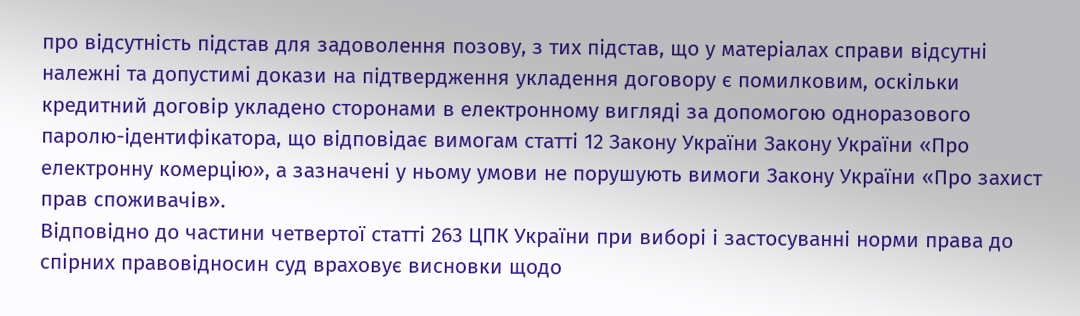про відсутність підстав для задоволення позову, з тих підстав, що у матеріалах справи відсутні належні та допустимі докази на підтвердження укладення договору є помилковим, оскільки кредитний договір укладено сторонами в електронному вигляді за допомогою одноразового паролю-ідентифікатора, що відповідає вимогам статті 12 Закону України Закону України «Про електронну комерцію», а зазначені у ньому умови не порушують вимоги Закону України «Про захист прав споживачів».
Відповідно до частини четвертої статті 263 ЦПК України при виборі і застосуванні норми права до спірних правовідносин суд враховує висновки щодо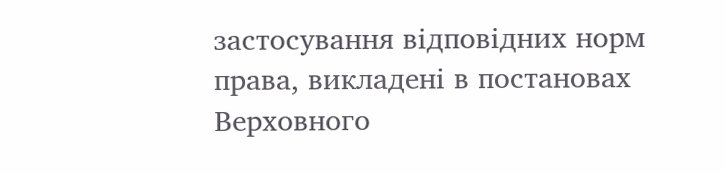застосування відповідних норм права, викладені в постановах Верховного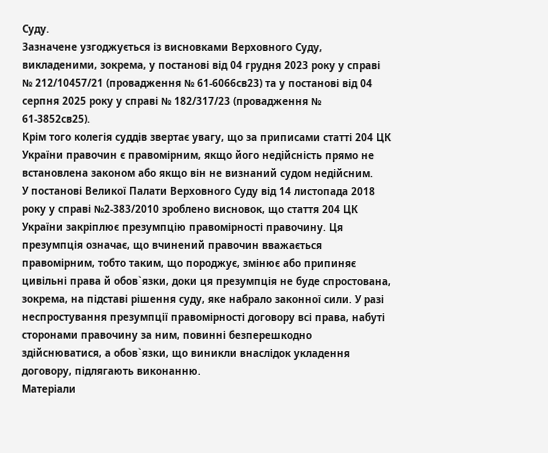Суду.
Зазначене узгоджується із висновками Верховного Суду, викладеними, зокрема, у постанові від 04 грудня 2023 року у справі № 212/10457/21 (провадження № 61-6066св23) та у постанові від 04 серпня 2025 року у справі № 182/317/23 (провадження № 61-3852св25).
Крім того колегія суддів звертає увагу, що за приписами статті 204 ЦК України правочин є правомірним, якщо його недійсність прямо не встановлена законом або якщо він не визнаний судом недійсним.
У постанові Великої Палати Верховного Суду від 14 листопада 2018 року у справі №2-383/2010 зроблено висновок, що стаття 204 ЦК України закріплює презумпцію правомірності правочину. Ця презумпція означає, що вчинений правочин вважається правомірним, тобто таким, що породжує, змінює або припиняє цивільні права й обов`язки, доки ця презумпція не буде спростована, зокрема, на підставі рішення суду, яке набрало законної сили. У разі неспростування презумпції правомірності договору всі права, набуті сторонами правочину за ним, повинні безперешкодно здійснюватися, а обов`язки, що виникли внаслідок укладення договору, підлягають виконанню.
Матеріали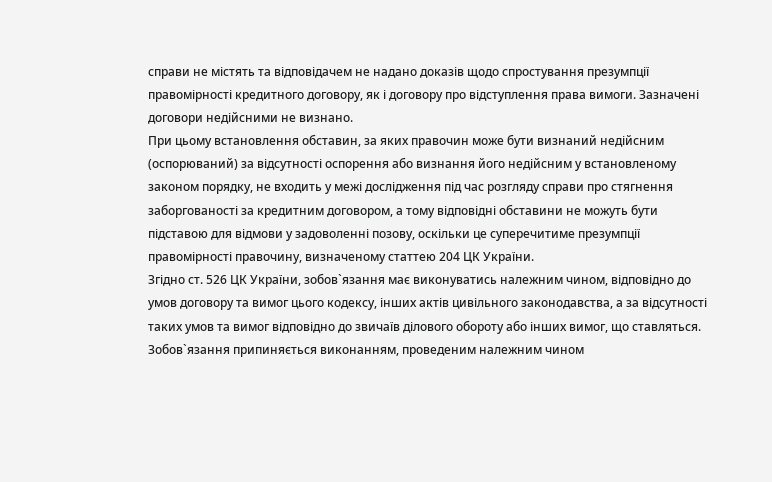справи не містять та відповідачем не надано доказів щодо спростування презумпції правомірності кредитного договору, як і договору про відступлення права вимоги. Зазначені договори недійсними не визнано.
При цьому встановлення обставин, за яких правочин може бути визнаний недійсним (оспорюваний) за відсутності оспорення або визнання його недійсним у встановленому законом порядку, не входить у межі дослідження під час розгляду справи про стягнення заборгованості за кредитним договором, а тому відповідні обставини не можуть бути підставою для відмови у задоволенні позову, оскільки це суперечитиме презумпції правомірності правочину, визначеному статтею 204 ЦК України.
Згідно ст. 526 ЦК України, зобов`язання має виконуватись належним чином, відповідно до умов договору та вимог цього кодексу, інших актів цивільного законодавства, а за відсутності таких умов та вимог відповідно до звичаїв ділового обороту або інших вимог, що ставляться.
Зобов`язання припиняється виконанням, проведеним належним чином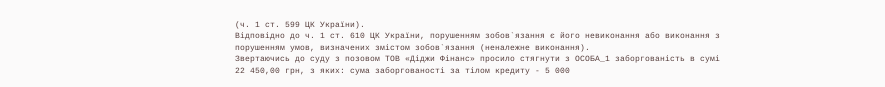(ч. 1 ст. 599 ЦК України).
Відповідно до ч. 1 ст. 610 ЦК України, порушенням зобов`язання є його невиконання або виконання з порушенням умов, визначених змістом зобов`язання (неналежне виконання).
Звертаючись до суду з позовом ТОВ «Діджи Фінанс» просило стягнути з ОСОБА_1 заборгованість в сумі 22 450,00 грн, з яких: сума заборгованості за тілом кредиту - 5 000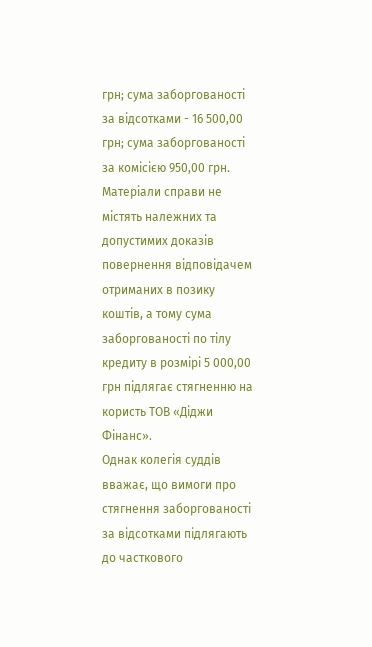грн; сума заборгованості за відсотками - 16 500,00 грн; сума заборгованості за комісією 950,00 грн.
Матеріали справи не містять належних та допустимих доказів повернення відповідачем отриманих в позику коштів, а тому сума заборгованості по тілу кредиту в розмірі 5 000,00 грн підлягає стягненню на користь ТОВ «Діджи Фінанс».
Однак колегія суддів вважає, що вимоги про стягнення заборгованості за відсотками підлягають до часткового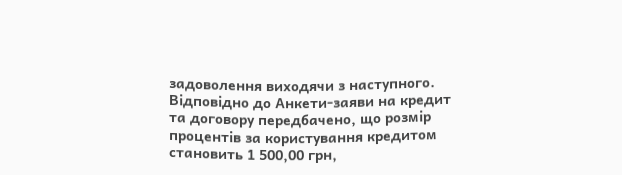задоволення виходячи з наступного.
Відповідно до Анкети-заяви на кредит та договору передбачено, що розмір процентів за користування кредитом становить 1 500,00 грн,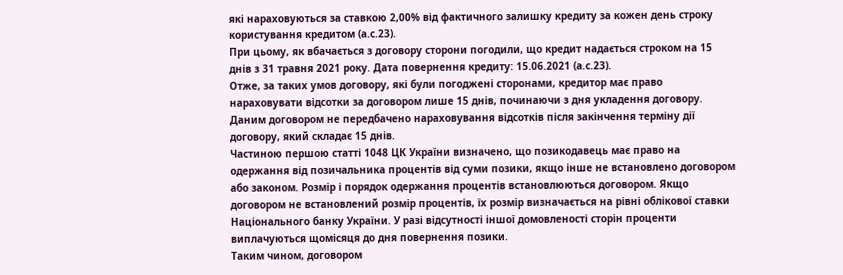які нараховуються за ставкою 2,00% від фактичного залишку кредиту за кожен день строку користування кредитом (а.с.23).
При цьому, як вбачається з договору сторони погодили, що кредит надається строком на 15 днів з 31 травня 2021 року. Дата повернення кредиту: 15.06.2021 (а.с.23).
Отже, за таких умов договору, які були погоджені сторонами, кредитор має право нараховувати відсотки за договором лише 15 днів, починаючи з дня укладення договору.
Даним договором не передбачено нараховування відсотків після закінчення терміну дії договору, який складає 15 днів.
Частиною першою статті 1048 ЦК України визначено, що позикодавець має право на одержання від позичальника процентів від суми позики, якщо інше не встановлено договором або законом. Розмір і порядок одержання процентів встановлюються договором. Якщо договором не встановлений розмір процентів, їх розмір визначається на рівні облікової ставки Національного банку України. У разі відсутності іншої домовленості сторін проценти виплачуються щомісяця до дня повернення позики.
Таким чином, договором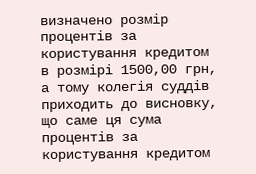визначено розмір процентів за користування кредитом в розмірі 1500,00 грн, а тому колегія суддів приходить до висновку, що саме ця сума процентів за користування кредитом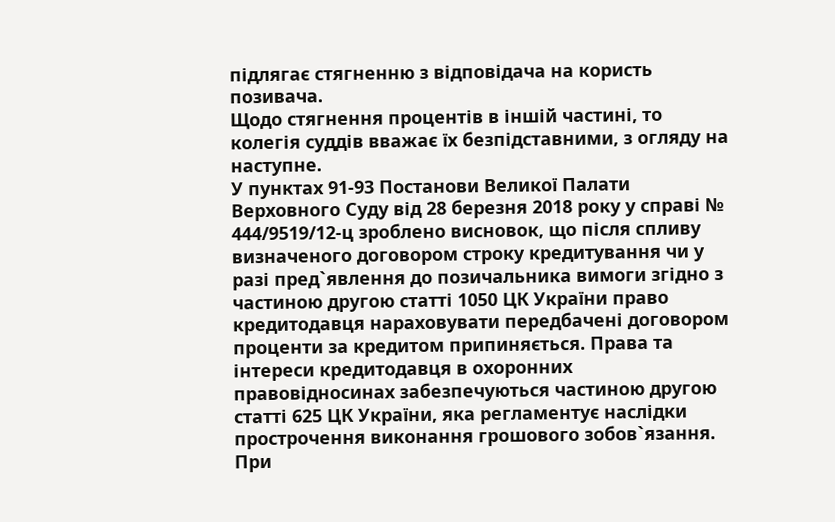підлягає стягненню з відповідача на користь позивача.
Щодо стягнення процентів в іншій частині, то колегія суддів вважає їх безпідставними, з огляду на наступне.
У пунктах 91-93 Постанови Великої Палати Верховного Суду від 28 березня 2018 року у справі № 444/9519/12-ц зроблено висновок, що після спливу визначеного договором строку кредитування чи у разі пред`явлення до позичальника вимоги згідно з частиною другою статті 1050 ЦК України право кредитодавця нараховувати передбачені договором проценти за кредитом припиняється. Права та інтереси кредитодавця в охоронних правовідносинах забезпечуються частиною другою статті 625 ЦК України, яка регламентує наслідки прострочення виконання грошового зобов`язання.
При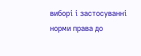виборі і застосуванні норми права до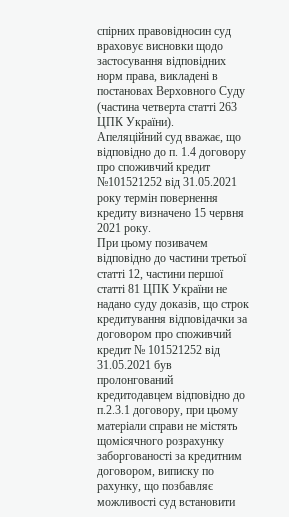спірних правовідносин суд враховує висновки щодо застосування відповідних норм права, викладені в постановах Верховного Суду (частина четверта статті 263 ЦПК України).
Апеляційний суд вважає, що відповідно до п. 1.4 договору про споживчий кредит №101521252 від 31.05.2021 року термін повернення кредиту визначено 15 червня 2021 року.
При цьому позивачем відповідно до частини третьої статті 12, частини першої статті 81 ЦПК України не надано суду доказів, що строк кредитування відповідачки за договором про споживчий кредит № 101521252 від 31.05.2021 був пролонгований кредитодавцем відповідно до п.2.3.1 договору, при цьому матеріали справи не містять щомісячного розрахунку заборгованості за кредитним договором, виписку по рахунку, що позбавляє можливості суд встановити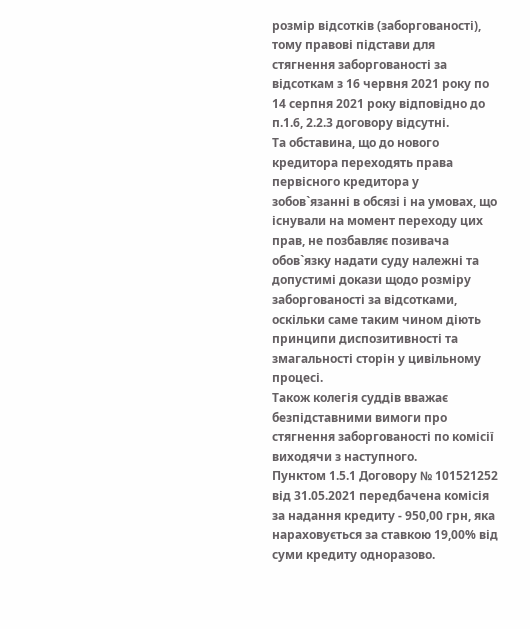розмір відсотків (заборгованості), тому правові підстави для стягнення заборгованості за відсоткам з 16 червня 2021 року по 14 серпня 2021 року відповідно до п.1.6, 2.2.3 договору відсутні.
Та обставина, що до нового кредитора переходять права первісного кредитора у зобов`язанні в обсязі і на умовах, що існували на момент переходу цих прав, не позбавляє позивача обов`язку надати суду належні та допустимі докази щодо розміру заборгованості за відсотками, оскільки саме таким чином діють принципи диспозитивності та змагальності сторін у цивільному процесі.
Також колегія суддів вважає безпідставними вимоги про стягнення заборгованості по комісії виходячи з наступного.
Пунктом 1.5.1 Договору № 101521252 від 31.05.2021 передбачена комісія за надання кредиту - 950,00 грн, яка нараховується за ставкою 19,00% від суми кредиту одноразово.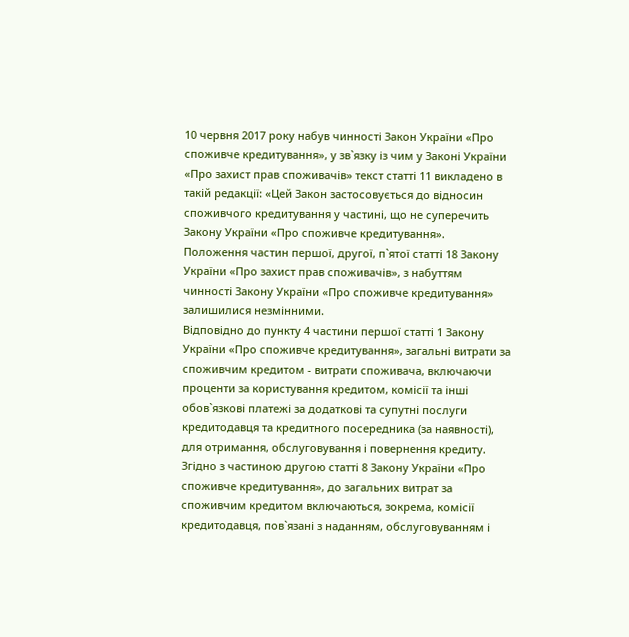10 червня 2017 року набув чинності Закон України «Про споживче кредитування», у зв`язку із чим у Законі України «Про захист прав споживачів» текст статті 11 викладено в такій редакції: «Цей Закон застосовується до відносин споживчого кредитування у частині, що не суперечить Закону України «Про споживче кредитування».
Положення частин першої, другої, п`ятої статті 18 Закону України «Про захист прав споживачів», з набуттям чинності Закону України «Про споживче кредитування» залишилися незмінними.
Відповідно до пункту 4 частини першої статті 1 Закону України «Про споживче кредитування», загальні витрати за споживчим кредитом - витрати споживача, включаючи проценти за користування кредитом, комісії та інші обов`язкові платежі за додаткові та супутні послуги кредитодавця та кредитного посередника (за наявності), для отримання, обслуговування і повернення кредиту.
Згідно з частиною другою статті 8 Закону України «Про споживче кредитування», до загальних витрат за споживчим кредитом включаються, зокрема, комісії кредитодавця, пов`язані з наданням, обслуговуванням і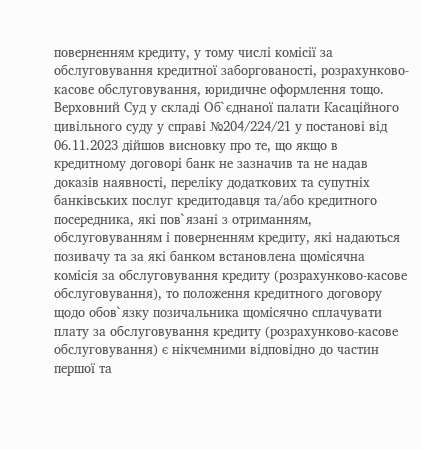поверненням кредиту, у тому числі комісії за обслуговування кредитної заборгованості, розрахунково-касове обслуговування, юридичне оформлення тощо.
Верховний Суд у складі Об`єднаної палати Касаційного цивільного суду у справі №204/224/21 у постанові від 06.11.2023 дійшов висновку про те, що якщо в кредитному договорі банк не зазначив та не надав доказів наявності, переліку додаткових та супутніх банківських послуг кредитодавця та/або кредитного посередника, які пов`язані з отриманням, обслуговуванням і поверненням кредиту, які надаються позивачу та за які банком встановлена щомісячна комісія за обслуговування кредиту (розрахунково-касове обслуговування), то положення кредитного договору щодо обов`язку позичальника щомісячно сплачувати плату за обслуговування кредиту (розрахунково-касове обслуговування) є нікчемними відповідно до частин першої та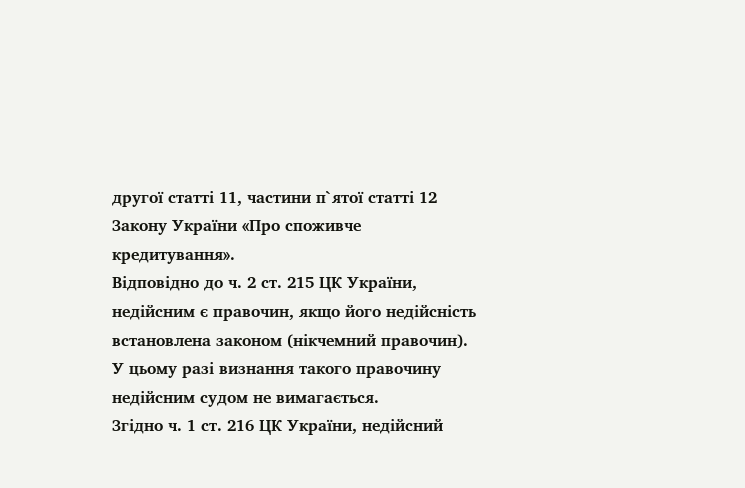другої статті 11, частини п`ятої статті 12 Закону України «Про споживче кредитування».
Відповідно до ч. 2 ст. 215 ЦК України, недійсним є правочин, якщо його недійсність встановлена законом (нікчемний правочин). У цьому разі визнання такого правочину недійсним судом не вимагається.
Згідно ч. 1 ст. 216 ЦК України, недійсний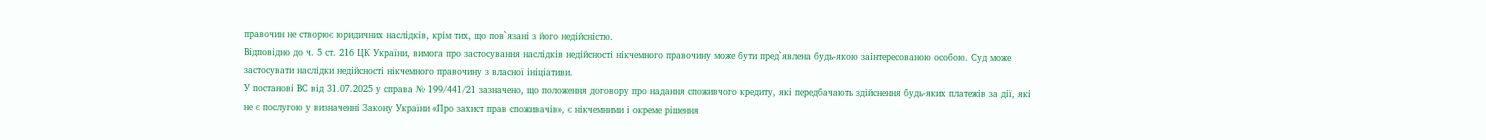правочин не створює юридичних наслідків, крім тих, що пов`язані з його недійсністю.
Відповідно до ч. 5 ст. 216 ЦК України, вимога про застосування наслідків недійсності нікчемного правочину може бути пред`явлена будь-якою заінтересованою особою. Суд може застосувати наслідки недійсності нікчемного правочину з власної ініціативи.
У постанові ВС від 31.07.2025 у справа № 199/441/21 зазначено, що положення договору про надання споживчого кредиту, які передбачають здійснення будь-яких платежів за дії, які не є послугою у визначенні Закону України «Про захист прав споживачів», є нікчемними і окреме рішення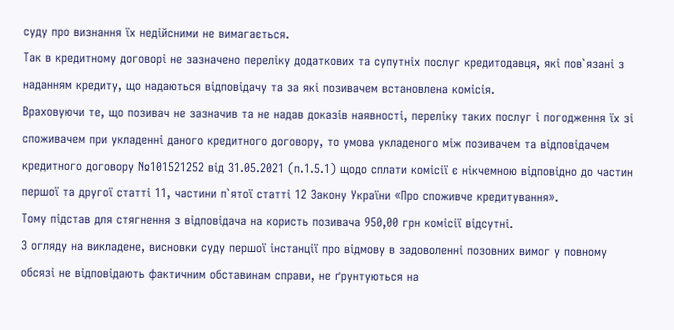суду про визнання їх недійсними не вимагається.
Так в кредитному договорі не зазначено переліку додаткових та супутніх послуг кредитодавця, які пов`язані з наданням кредиту, що надаються відповідачу та за які позивачем встановлена комісія.
Враховуючи те, що позивач не зазначив та не надав доказів наявності, переліку таких послуг і погодження їх зі споживачем при укладенні даного кредитного договору, то умова укладеного між позивачем та відповідачем кредитного договору №101521252 від 31.05.2021 (п.1.5.1) щодо сплати комісії є нікчемною відповідно до частин першої та другої статті 11, частини п`ятої статті 12 Закону України «Про споживче кредитування».
Тому підстав для стягнення з відповідача на користь позивача 950,00 грн комісії відсутні.
З огляду на викладене, висновки суду першої інстанції про відмову в задоволенні позовних вимог у повному обсязі не відповідають фактичним обставинам справи, не ґрунтуються на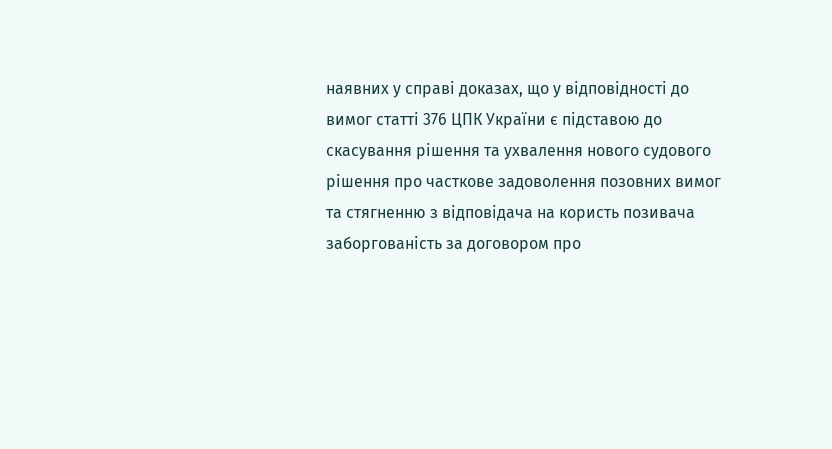наявних у справі доказах, що у відповідності до вимог статті 376 ЦПК України є підставою до скасування рішення та ухвалення нового судового рішення про часткове задоволення позовних вимог та стягненню з відповідача на користь позивача заборгованість за договором про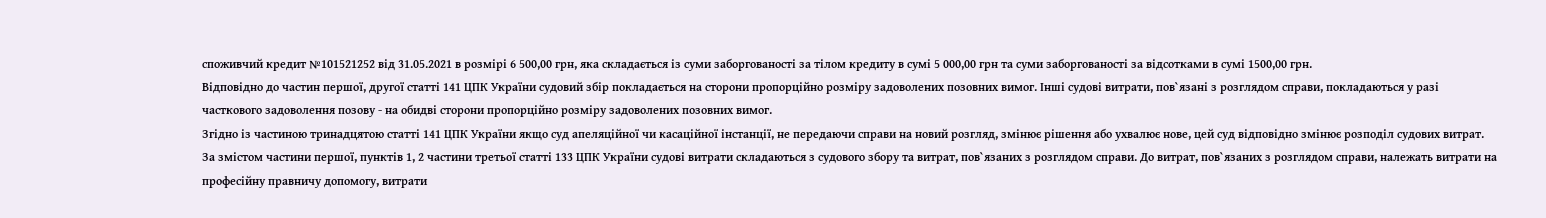споживчий кредит №101521252 від 31.05.2021 в розмірі 6 500,00 грн, яка складається із суми заборгованості за тілом кредиту в сумі 5 000,00 грн та суми заборгованості за відсотками в сумі 1500,00 грн.
Відповідно до частин першої, другої статті 141 ЦПК України судовий збір покладається на сторони пропорційно розміру задоволених позовних вимог. Інші судові витрати, пов`язані з розглядом справи, покладаються у разі часткового задоволення позову - на обидві сторони пропорційно розміру задоволених позовних вимог.
Згідно із частиною тринадцятою статті 141 ЦПК України якщо суд апеляційної чи касаційної інстанції, не передаючи справи на новий розгляд, змінює рішення або ухвалює нове, цей суд відповідно змінює розподіл судових витрат.
За змістом частини першої, пунктів 1, 2 частини третьої статті 133 ЦПК України судові витрати складаються з судового збору та витрат, пов`язаних з розглядом справи. До витрат, пов`язаних з розглядом справи, належать витрати на професійну правничу допомогу, витрати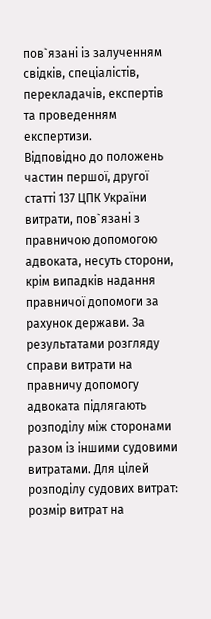пов`язані із залученням свідків, спеціалістів, перекладачів, експертів та проведенням експертизи.
Відповідно до положень частин першої, другої статті 137 ЦПК України витрати, пов`язані з правничою допомогою адвоката, несуть сторони, крім випадків надання правничої допомоги за рахунок держави. За результатами розгляду справи витрати на правничу допомогу адвоката підлягають розподілу між сторонами разом із іншими судовими витратами. Для цілей розподілу судових витрат: розмір витрат на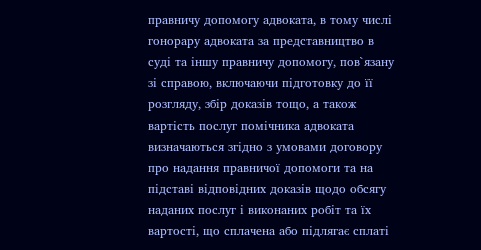правничу допомогу адвоката, в тому числі гонорару адвоката за представництво в суді та іншу правничу допомогу, пов`язану зі справою, включаючи підготовку до її розгляду, збір доказів тощо, а також вартість послуг помічника адвоката визначаються згідно з умовами договору про надання правничої допомоги та на підставі відповідних доказів щодо обсягу наданих послуг і виконаних робіт та їх вартості, що сплачена або підлягає сплаті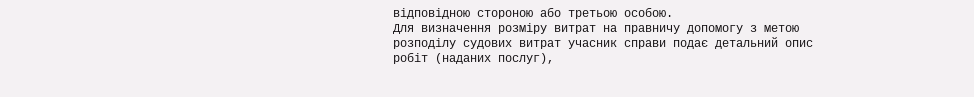відповідною стороною або третьою особою.
Для визначення розміру витрат на правничу допомогу з метою розподілу судових витрат учасник справи подає детальний опис робіт (наданих послуг),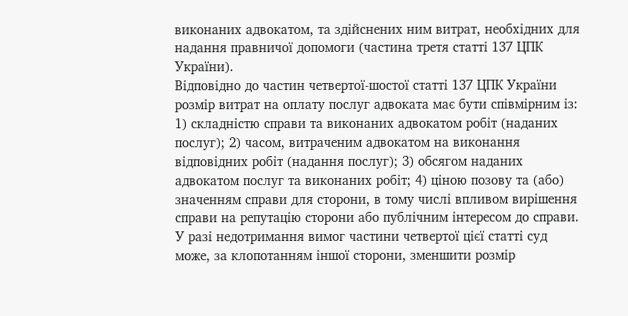виконаних адвокатом, та здійснених ним витрат, необхідних для надання правничої допомоги (частина третя статті 137 ЦПК України).
Відповідно до частин четвертої-шостої статті 137 ЦПК України розмір витрат на оплату послуг адвоката має бути співмірним із: 1) складністю справи та виконаних адвокатом робіт (наданих послуг); 2) часом, витраченим адвокатом на виконання відповідних робіт (надання послуг); 3) обсягом наданих адвокатом послуг та виконаних робіт; 4) ціною позову та (або) значенням справи для сторони, в тому числі впливом вирішення справи на репутацію сторони або публічним інтересом до справи. У разі недотримання вимог частини четвертої цієї статті суд може, за клопотанням іншої сторони, зменшити розмір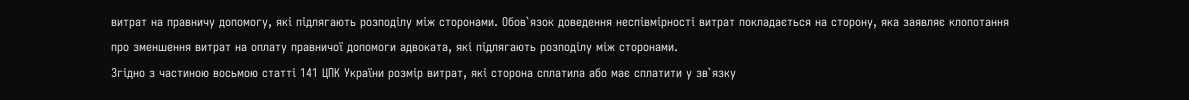витрат на правничу допомогу, які підлягають розподілу між сторонами. Обов`язок доведення неспівмірності витрат покладається на сторону, яка заявляє клопотання про зменшення витрат на оплату правничої допомоги адвоката, які підлягають розподілу між сторонами.
Згідно з частиною восьмою статті 141 ЦПК України розмір витрат, які сторона сплатила або має сплатити у зв`язку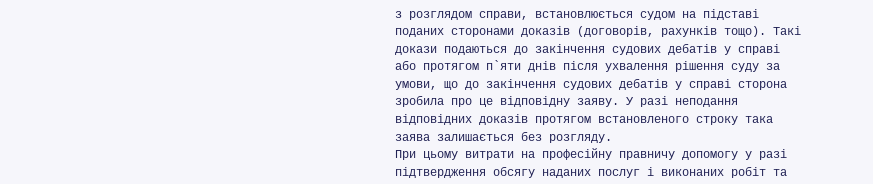з розглядом справи, встановлюється судом на підставі поданих сторонами доказів (договорів, рахунків тощо). Такі докази подаються до закінчення судових дебатів у справі або протягом п`яти днів після ухвалення рішення суду за умови, що до закінчення судових дебатів у справі сторона зробила про це відповідну заяву. У разі неподання відповідних доказів протягом встановленого строку така заява залишається без розгляду.
При цьому витрати на професійну правничу допомогу у разі підтвердження обсягу наданих послуг і виконаних робіт та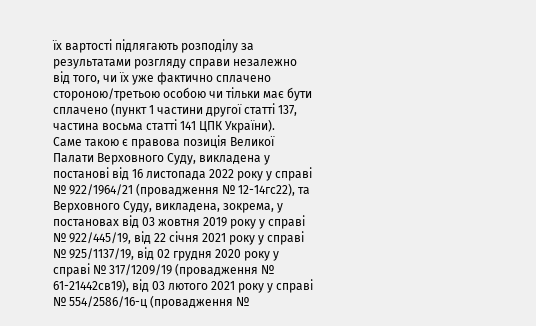їх вартості підлягають розподілу за результатами розгляду справи незалежно від того, чи їх уже фактично сплачено стороною/третьою особою чи тільки має бути сплачено (пункт 1 частини другої статті 137, частина восьма статті 141 ЦПК України).
Саме такою є правова позиція Великої Палати Верховного Суду, викладена у постанові від 16 листопада 2022 року у справі № 922/1964/21 (провадження № 12-14гс22), та Верховного Суду, викладена, зокрема, у постановах від 03 жовтня 2019 року у справі № 922/445/19, від 22 січня 2021 року у справі № 925/1137/19, від 02 грудня 2020 року у справі № 317/1209/19 (провадження № 61-21442св19), від 03 лютого 2021 року у справі № 554/2586/16-ц (провадження №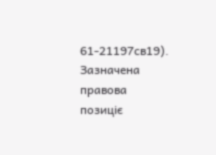61-21197св19).
Зазначена правова позиціє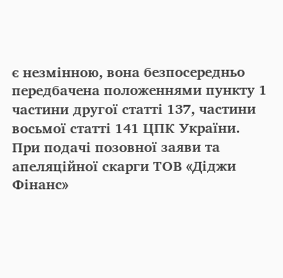є незмінною, вона безпосередньо передбачена положеннями пункту 1 частини другої статті 137, частини восьмої статті 141 ЦПК України.
При подачі позовної заяви та апеляційної скарги ТОВ «Діджи Фінанс»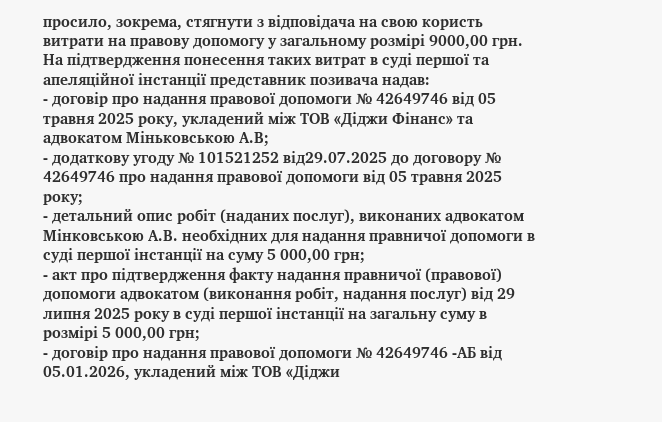просило, зокрема, стягнути з відповідача на свою користь витрати на правову допомогу у загальному розмірі 9000,00 грн.
На підтвердження понесення таких витрат в суді першої та апеляційної інстанції представник позивача надав:
- договір про надання правової допомоги № 42649746 від 05 травня 2025 року, укладений між ТОВ «Діджи Фінанс» та адвокатом Міньковською А.В;
- додаткову угоду № 101521252 від29.07.2025 до договору № 42649746 про надання правової допомоги від 05 травня 2025 року;
- детальний опис робіт (наданих послуг), виконаних адвокатом Мінковською А.В. необхідних для надання правничої допомоги в суді першої інстанції на суму 5 000,00 грн;
- акт про підтвердження факту надання правничої (правової) допомоги адвокатом (виконання робіт, надання послуг) від 29 липня 2025 року в суді першої інстанції на загальну суму в розмірі 5 000,00 грн;
- договір про надання правової допомоги № 42649746 -АБ від 05.01.2026, укладений між ТОВ «Діджи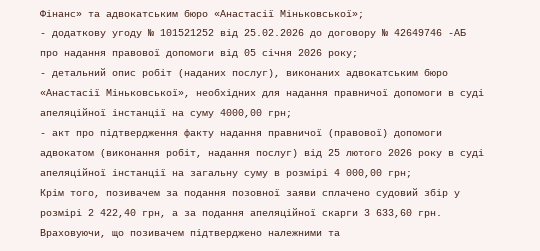Фінанс» та адвокатським бюро «Анастасії Міньковської»;
- додаткову угоду № 101521252 від 25.02.2026 до договору № 42649746 -АБ про надання правової допомоги від 05 січня 2026 року;
- детальний опис робіт (наданих послуг), виконаних адвокатським бюро «Анастасії Міньковської», необхідних для надання правничої допомоги в суді апеляційної інстанції на суму 4000,00 грн;
- акт про підтвердження факту надання правничої (правової) допомоги адвокатом (виконання робіт, надання послуг) від 25 лютого 2026 року в суді апеляційної інстанції на загальну суму в розмірі 4 000,00 грн;
Крім того, позивачем за подання позовної заяви сплачено судовий збір у розмірі 2 422,40 грн, а за подання апеляційної скарги 3 633,60 грн.
Враховуючи, що позивачем підтверджено належними та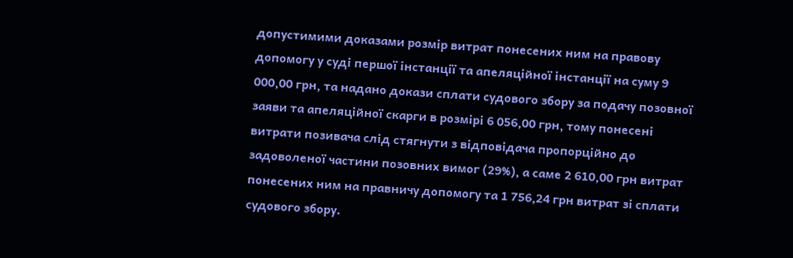допустимими доказами розмір витрат понесених ним на правову допомогу у суді першої інстанції та апеляційної інстанції на суму 9 000,00 грн, та надано докази сплати судового збору за подачу позовної заяви та апеляційної скарги в розмірі 6 056,00 грн, тому понесені витрати позивача слід стягнути з відповідача пропорційно до задоволеної частини позовних вимог (29%), а саме 2 610,00 грн витрат понесених ним на правничу допомогу та 1 756,24 грн витрат зі сплати судового збору.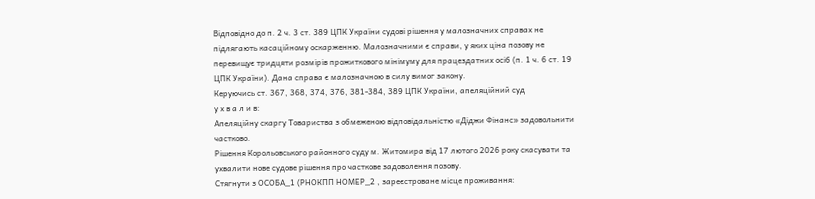Відповідно до п. 2 ч. 3 ст. 389 ЦПК України судові рішення у малозначних справах не підлягають касаційному оскарженню. Малозначними є справи, у яких ціна позову не перевищує тридцяти розмірів прожиткового мінімуму для працездатних осіб (п. 1 ч. 6 ст. 19 ЦПК України). Дана справа є малозначною в силу вимог закону.
Керуючись ст. 367, 368, 374, 376, 381-384, 389 ЦПК України, апеляційний суд
у х в а л и в:
Апеляційну скаргу Товариства з обмеженою відповідальністю «Діджи Фінанс» задовольнити частково.
Рішення Корольовського районного суду м. Житомира від 17 лютого 2026 року скасувати та ухвалити нове судове рішення про часткове задоволення позову.
Стягнути з ОСОБА_1 (РНОКПП НОМЕР_2 , зареєстроване місце проживання: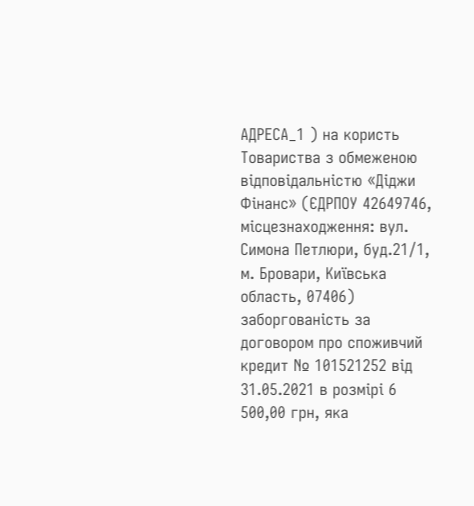АДРЕСА_1 ) на користь Товариства з обмеженою відповідальністю «Діджи Фінанс» (ЄДРПОУ 42649746, місцезнаходження: вул. Симона Петлюри, буд.21/1, м. Бровари, Київська область, 07406) заборгованість за договором про споживчий кредит № 101521252 від 31.05.2021 в розмірі 6 500,00 грн, яка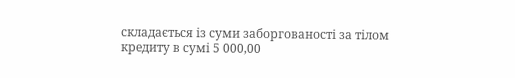складається із суми заборгованості за тілом кредиту в сумі 5 000,00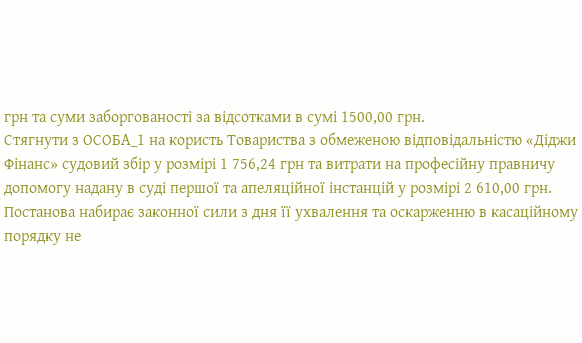грн та суми заборгованості за відсотками в сумі 1500,00 грн.
Стягнути з ОСОБА_1 на користь Товариства з обмеженою відповідальністю «Діджи Фінанс» судовий збір у розмірі 1 756,24 грн та витрати на професійну правничу допомогу надану в суді першої та апеляційної інстанцій у розмірі 2 610,00 грн.
Постанова набирає законної сили з дня її ухвалення та оскарженню в касаційному порядку не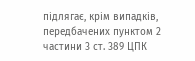підлягає, крім випадків, передбачених пунктом 2 частини 3 ст. 389 ЦПК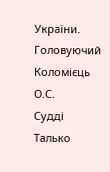України.
Головуючий Коломієць О.С.
Судді Талько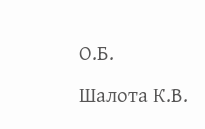О.Б.
Шалота К.В.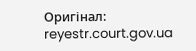Оригінал: reyestr.court.gov.ua